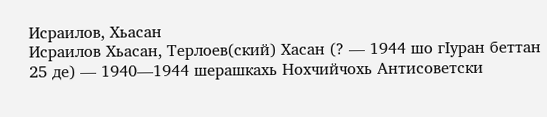Исраилов, Хьасан
Исраилов Хьасан, Терлоев(ский) Хасан (? — 1944 шо гӀуран беттан 25 де) — 1940—1944 шерашкахь Нохчийчохь Антисоветски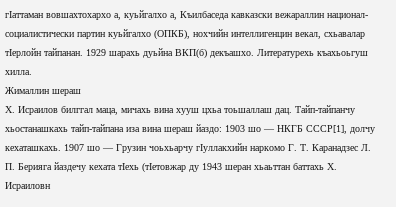гӀаттаман вовшахтохархо а, куьйгалхо а, Къилбаседа кавказски вежараллин национал-социалистически партин куьйгалхо (ОПКБ), нохчийн интеллигенцин векал, схьавалар тӀерлойн тайпанан. 1929 шарахь дуьйна ВКП(б) декъашхо. Литературехь къахьоьгуш хилла.
Жималлин шераш
Х. Исраилов билггал маца, мичахь вина хууш цхьа тоьшаллаш дац. Тайп-тайпанчу хьостанашкахь тайп-тайпана иза вина шераш йаздо: 1903 шо — НКГБ СССР[1], долчу кехаташкахь. 1907 шо — Грузин чоьхьарчу гӀуллакхийн наркомо Г. Т. Каранадзес Л. П. Берияга йаздечу кехата тӀехь (тӀетовжар ду 1943 шеран хьаьттан баттахь Х. Исраиловн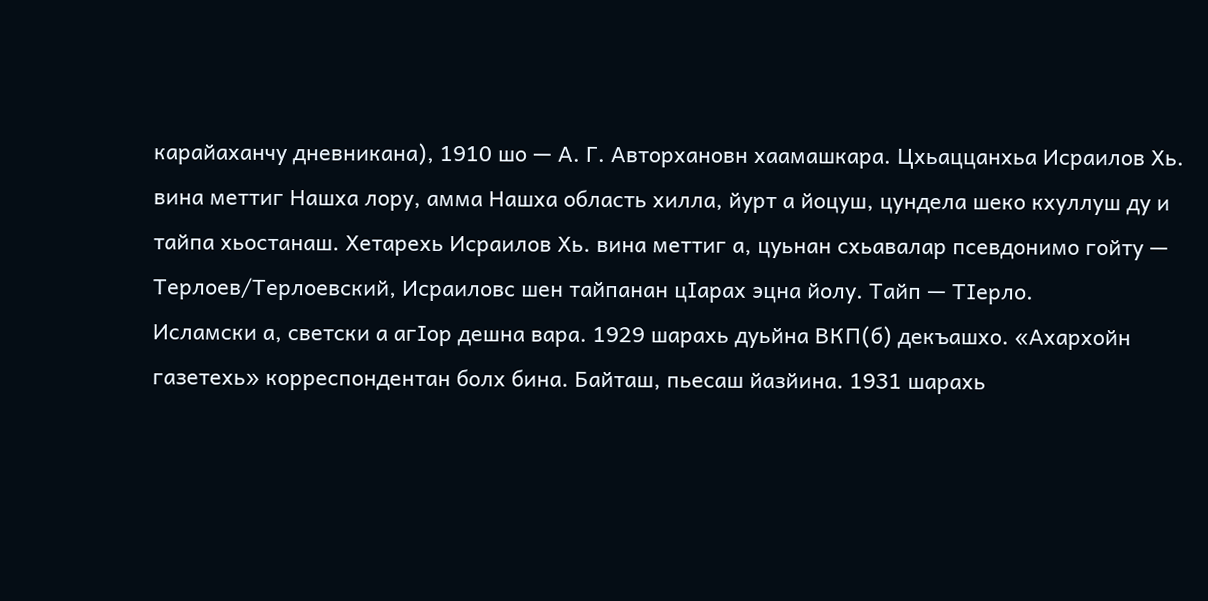карайаханчу дневникана), 1910 шо — А. Г. Авторхановн хаамашкара. Цхьаццанхьа Исраилов Хь. вина меттиг Нашха лору, амма Нашха область хилла, йурт а йоцуш, цундела шеко кхуллуш ду и тайпа хьостанаш. Хетарехь Исраилов Хь. вина меттиг а, цуьнан схьавалар псевдонимо гойту — Терлоев/Терлоевский, Исраиловс шен тайпанан цӀарах эцна йолу. Тайп — ТӀерло.
Исламски а, светски а агӀор дешна вара. 1929 шарахь дуьйна ВКП(б) декъашхо. «Ахархойн газетехь» корреспондентан болх бина. Байташ, пьесаш йазйина. 1931 шарахь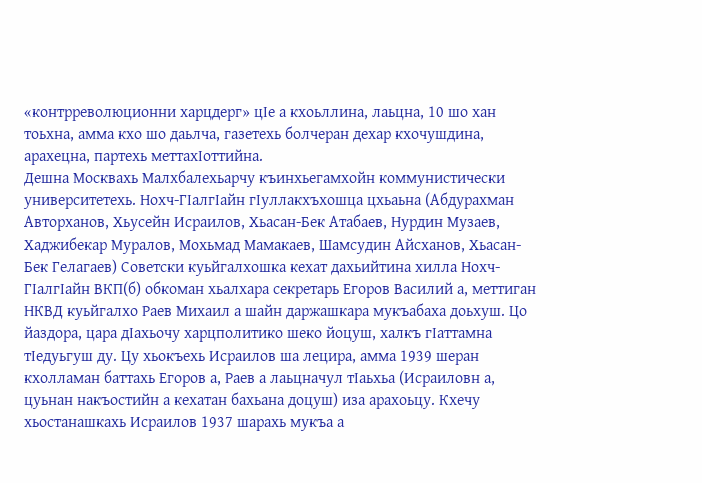«контрреволюционни харцдерг» цӀе а кхоьллина, лаьцна, 10 шо хан тоьхна, амма кхо шо даьлча, газетехь болчеран дехар кхочушдина, арахецна, партехь меттахӀоттийна.
Дешна Москвахь Малхбалехьарчу къинхьегамхойн коммунистически университетехь. Нохч-ГӀалгӀайн гӀуллакхъхошца цхьаьна (Абдурахман Авторханов, Хьусейн Исраилов, Хьасан-Бек Атабаев, Нурдин Музаев, Хаджибекар Муралов, Мохьмад Мамакаев, Шамсудин Айсханов, Хьасан-Бек Гелагаев) Советски куьйгалхошка кехат дахьийтина хилла Нохч-ГӀалгӀайн ВКП(б) обкоман хьалхара секретарь Егоров Василий а, меттиган НКВД куьйгалхо Раев Михаил а шайн даржашкара мукъабаха доьхуш. Цо йаздора, цара дӀахьочу харцполитико шеко йоцуш, халкъ гӀаттамна тӀедуьгуш ду. Цу хьокъехь Исраилов ша лецира, амма 1939 шеран кхолламан баттахь Егоров а, Раев а лаьцначул тӀаьхьа (Исраиловн а, цуьнан накъостийн а кехатан бахьана доцуш) иза арахоьцу. Кхечу хьостанашкахь Исраилов 1937 шарахь мукъа а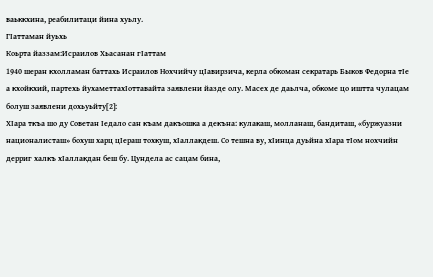ваьккхина, реабилитаци йина хуьлу.
ГӀаттаман йуьхь
Коьрта йаззам:Исраилов Хьасанан гIаттам
1940 шеран кхолламан баттахь Исраилов Нохчийчу цӀавирзича, керла обкоман секратарь Быков Федорна тӀе а кхойкхий, партехь йухаметтахӀоттавайта заявлени йазде олу. Масех де даьлча, обкоме цо иштта чулацам болуш заявлени дохьуьйту[2]:
ХIара ткъа шо ду Советан Iедало сан къам дакъошка а декъна: кулакаш, молланаш, бандиташ, «буржуазни националисташ» бохуш харц цIераш тохкуш, хIаллакдеш. Со тешна ву, хIинца дуьйна хIара тIом нохчийн дерриг халкъ хIаллакдан беш бу. Цундела ас сацам бина,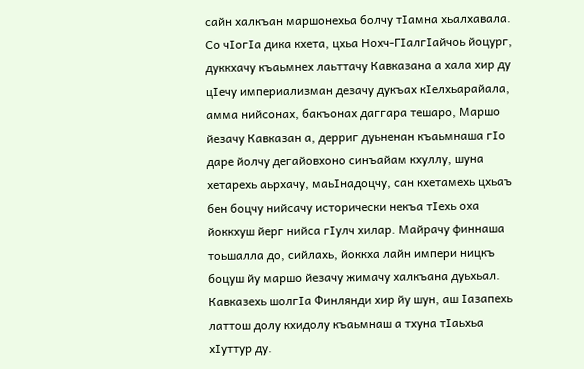сайн халкъан маршонехьа болчу тIамна хьалхавала. Со чIогIа дика кхета, цхьа Нохч-ГIалгIайчоь йоцург, дуккхачу къаьмнех лаьттачу Кавказана а хала хир ду цIечу империализман дезачу дукъах кIелхьарайала, амма нийсонах, бакъонах даггара тешаро, Маршо йезачу Кавказан а, дерриг дуьненан къаьмнаша гIо даре йолчу дегайовхоно синъайам кхуллу, шуна хетарехь аьрхачу, маьIнадоцчу, сан кхетамехь цхьаъ бен боцчу нийсачу исторически некъа тIехь оха йоккхуш йерг нийса гIулч хилар. Майрачу финнаша тоьшалла до, сийлахь, йоккха лайн импери ницкъ боцуш йу маршо йезачу жимачу халкъана дуьхьал. Кавказехь шолгIа Финлянди хир йу шун, аш Iазапехь латтош долу кхидолу къаьмнаш а тхуна тIаьхьа хIуттур ду.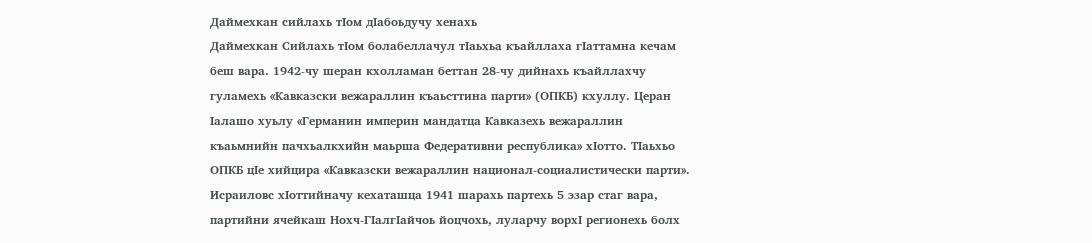Даймехкан сийлахь тӀом дӀабоьдучу хенахь
Даймехкан Сийлахь тӀом болабеллачул тӀаьхьа къайллаха гӀаттамна кечам беш вара. 1942-чу шеран кхолламан беттан 28-чу дийнахь къайллахчу гуламехь «Кавказски вежараллин къаьсттина парти» (ОПКБ) кхуллу. Церан Ӏалашо хуьлу «Германин империн мандатца Кавказехь вежараллин къаьмнийн пачхьалкхийн маьрша Федеративни республика» хӀотто. ТӀаьхьо ОПКБ цӀе хийцира «Кавказски вежараллин национал-социалистически парти». Исраиловс хӀоттийначу кехаташца 1941 шарахь партехь 5 эзар стаг вара, партийни ячейкаш Нохч-ГӀалгӀайчоь йоцчохь, луларчу ворхI регионехь болх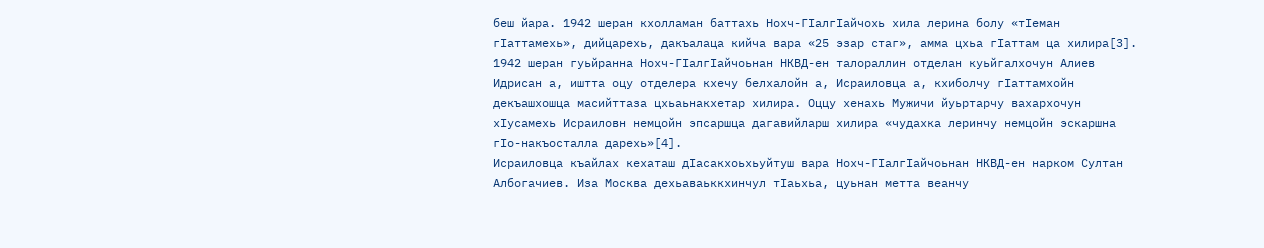беш йара. 1942 шеран кхолламан баттахь Нохч-ГӀалгӀайчохь хила лерина болу «тӀеман гӀаттамехь», дийцарехь, дакъалаца кийча вара «25 эзар стаг», амма цхьа гӀаттам ца хилира[3].
1942 шеран гуьйранна Нохч-ГӀалгӀайчоьнан НКВД-ен талораллин отделан куьйгалхочун Алиев Идрисан а, иштта оцу отделера кхечу белхалойн а, Исраиловца а, кхиболчу гӀаттамхойн декъашхошца масийттаза цхьаьнакхетар хилира. Оццу хенахь Мужичи йуьртарчу вахархочун хӀусамехь Исраиловн немцойн эпсаршца дагавийларш хилира «чудахка леринчу немцойн эскаршна гӀо-накъосталла дарехь»[4].
Исраиловца къайлах кехаташ дӀасакхоьхьуйтуш вара Нохч-ГӀалгӀайчоьнан НКВД-ен нарком Султан Албогачиев. Иза Москва дехьаваьккхинчул тӀаьхьа, цуьнан метта веанчу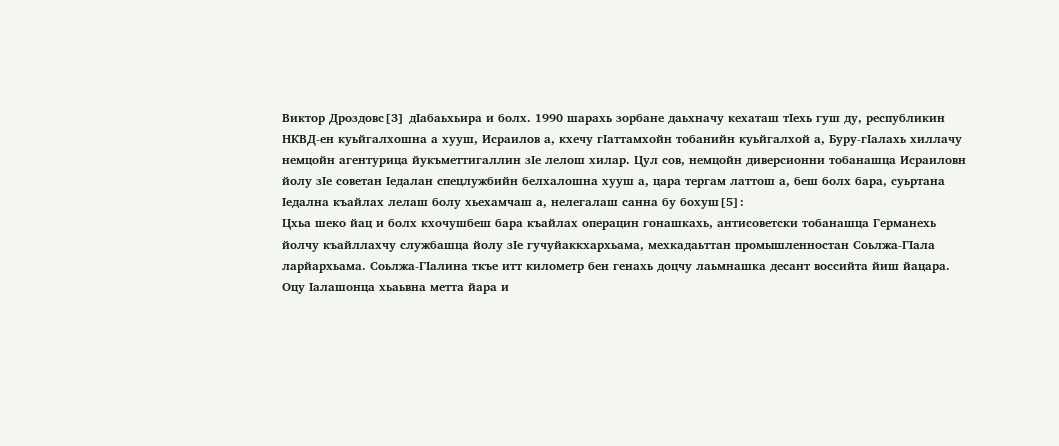Виктор Дроздовс[3] дӀабаьхьира и болх. 1990 шарахь зорбане даьхначу кехаташ тӀехь гуш ду, республикин НКВД-ен куьйгалхошна а хууш, Исраилов а, кхечу гӀаттамхойн тобанийн куьйгалхой а, Буру-гӀалахь хиллачу немцойн агентурица йукъметтигаллин зӀе лелош хилар. Цул сов, немцойн диверсионни тобанашца Исраиловн йолу зӀе советан Ӏедалан спецлужбийн белхалошна хууш а, цара тергам латтош а, беш болх бара, суьртана Ӏедална къайлах лелаш болу хьехамчаш а, нелегалаш санна бу бохуш[5]:
Цхьа шеко йац и болх кхочушбеш бара къайлах операцин гонашкахь, антисоветски тобанашца Германехь йолчу къайллахчу службашца йолу зIе гучуйаккхархьама, мехкадаьттан промышленностан Соьлжа-ГIала ларйархьама. Соьлжа-ГIалина ткъе итт километр бен генахь доцчу лаьмнашка десант воссийта йиш йацара. Оцу Iалашонца хьаьвна метта йара и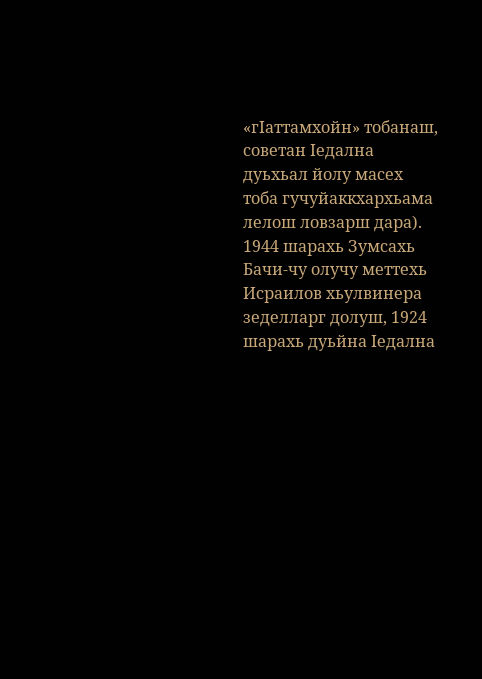«гIаттамхойн» тобанаш, советан Iедална дуьхьал йолу масех тоба гучуйаккхархьама лелош ловзарш дара).
1944 шарахь Зумсахь Бачи-чу олучу меттехь Исраилов хьулвинера зеделларг долуш, 1924 шарахь дуьйна Ӏедална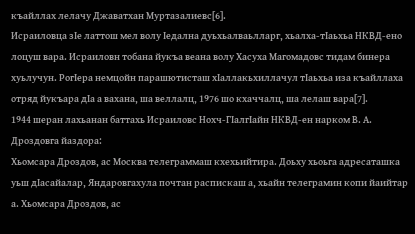къайллах лелачу Джаватхан Муртазалиевс[6].
Исраиловца зӀе латтош мел волу Ӏедална дуьхьалваьлларг, хьалха-тӀаьхьа НКВД-ено лоцуш вара. Исраиловн тобана йукъа веана волу Хасуха Магомадовс тидам бинера хуьлучун. РогӀера немцойн парашютисташ хӀаллакьхиллачул тӀаьхьа иза къайллаха отряд йукъара дӀа а вахана, ша веллалц, 1976 шо кхаччалц, ша лелаш вара[7].
1944 шеран лахьанан баттахь Исраиловс Нохч-ГӀалгӀайн НКВД-ен нарком В. А. Дроздовга йаздора:
Хьомсара Дроздов, ас Москва телеграммаш кхехьийтира. Доьху хьоьга адресаташка уьш дIасайалар, Яндаровгахула почтан распискаш а, хьайн телеграмин копи йаийтар а. Хьомсара Дроздов, ас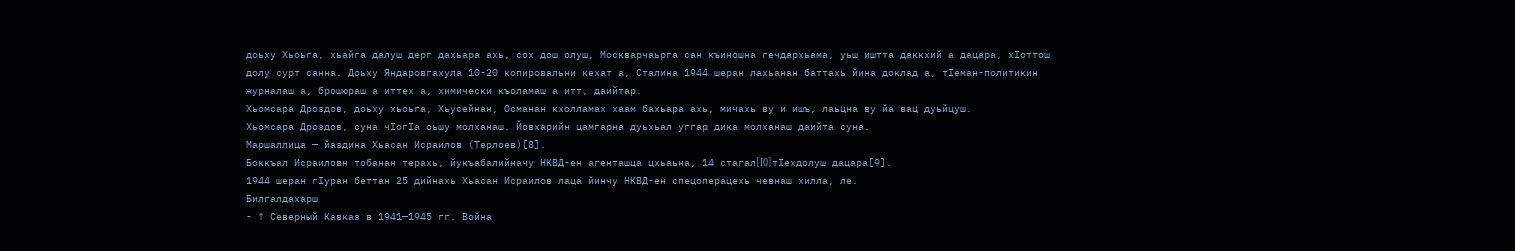доьху Хьоьга, хьайга далуш дерг дахьара ахь, сох дош олуш, Москварчаьрга сан къиношна гечдархьама, уьш иштта даккхий а дацара, хIоттош долу сурт санна. Доьху Яндаровгахула 10-20 копировальни кехат а, Сталина 1944 шеран лахьанан баттахь йина доклад а, тIеман-политикин журналаш а, брошюраш а иттех а, химически къоламаш а итт, даийтар.
Хьомсара Дроздов, доьху хьоьга, Хьусейнан, Османан кхолламах хаам бахьара ахь, мичахь ву и ишъ, лаьцна ву йа вац дуьйцуш.
Хьомсара Дроздов, суна чIогIа оьшу молханаш. Йовхарийн цамгарна дуьхьал уггар дика молханаш даийта суна.
Маршаллица — йаздина Хьасан Исраилов (Терлоев)[8].
Боккъал Исраиловн тобанан терахь, йукъабалийначу НКВД-ен агенташца цхьаьна, 14 стагал[I0]тӀехдолуш дацара[9].
1944 шеран гӀуран беттан 25 дийнахь Хьасан Исраилов лаца йинчу НКВД-ен спецоперацехь чевнаш хилла, ле.
Билгалдахарш
- ↑ Северный Кавказ в 1941—1945 гг. Война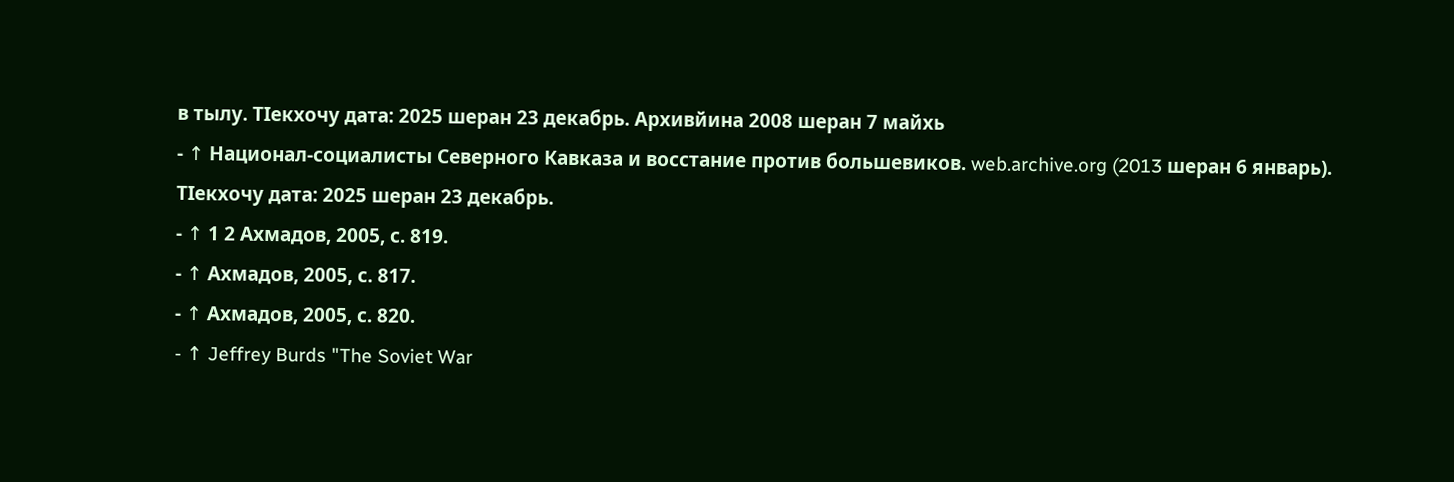в тылу. ТӀекхочу дата: 2025 шеран 23 декабрь. Архивйина 2008 шеран 7 майхь
- ↑ Национал-социалисты Северного Кавказа и восстание против большевиков. web.archive.org (2013 шеран 6 январь). ТӀекхочу дата: 2025 шеран 23 декабрь.
- ↑ 1 2 Ахмадов, 2005, с. 819.
- ↑ Ахмадов, 2005, с. 817.
- ↑ Ахмадов, 2005, с. 820.
- ↑ Jeffrey Burds "The Soviet War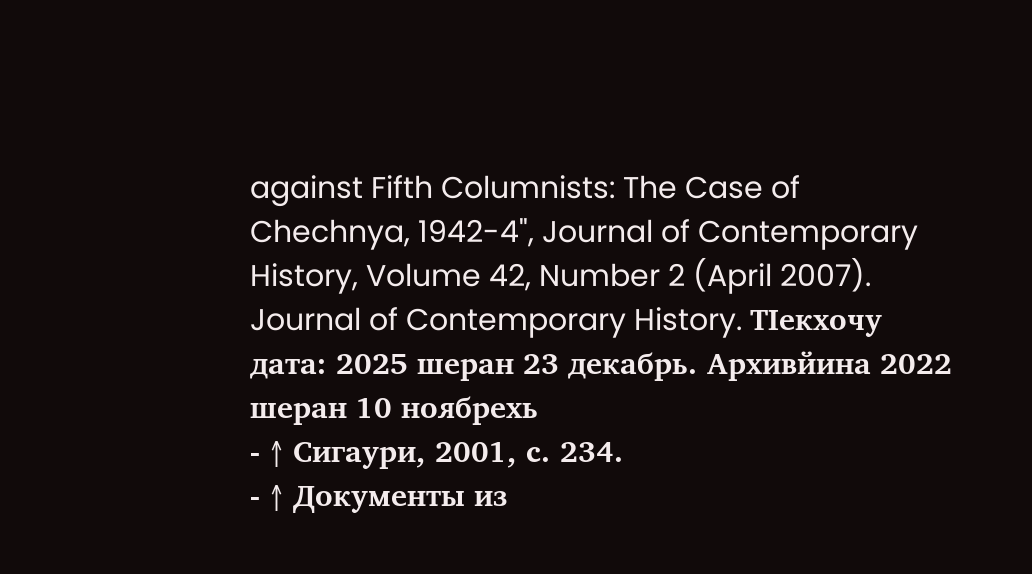against Fifth Columnists: The Case of Chechnya, 1942-4", Journal of Contemporary History, Volume 42, Number 2 (April 2007). Journal of Contemporary History. ТӀекхочу дата: 2025 шеран 23 декабрь. Архивйина 2022 шеран 10 ноябрехь
- ↑ Сигаури, 2001, с. 234.
- ↑ Документы из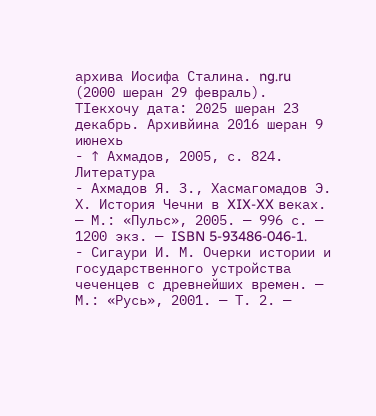архива Иосифа Сталина. ng.ru (2000 шеран 29 февраль). ТӀекхочу дата: 2025 шеран 23 декабрь. Архивйина 2016 шеран 9 июнехь
- ↑ Ахмадов, 2005, с. 824.
Литература
- Ахмадов Я. З., Хасмагомадов Э. Х. История Чечни в XIX-XX веках. — М.: «Пульс», 2005. — 996 с. — 1200 экз. — ISBN 5-93486-046-1.
- Сигаури И. М. Очерки истории и государственного устройства чеченцев с древнейших времен. — М.: «Русь», 2001. — Т. 2. —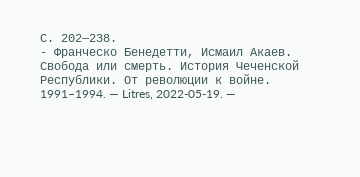С. 202—238.
- Франческо Бенедетти, Исмаил Акаев. Свобода или смерть. История Чеченской Республики. От революции к войне. 1991–1994. — Litres, 2022-05-19. —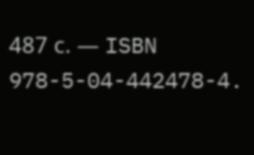487 с. — ISBN 978-5-04-442478-4.